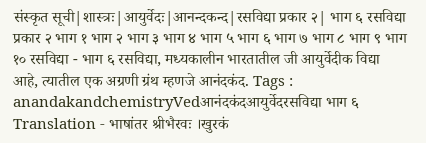संस्कृत सूची|शास्त्रः|आयुर्वेदः|आनन्दकन्द|रसविद्या प्रकार २| भाग ६ रसविद्या प्रकार २ भाग १ भाग २ भाग ३ भाग ४ भाग ५ भाग ६ भाग ७ भाग ८ भाग ९ भाग १० रसविद्या - भाग ६ रसविद्या, मध्यकालीन भारतातील जी आयुर्वेदीक विद्या आहे, त्यातील एक अग्रणी ग्रंथ म्हणजे आनंदकंद. Tags : anandakandchemistryVedआनंदकंदआयुर्वेदरसविद्या भाग ६ Translation - भाषांतर श्रीभैरवः ।खुरकं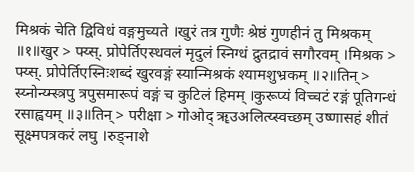मिश्रकं चेति द्विविधं वङ्गमुच्यते ।खुरं तत्र गुणैः श्रेष्ठं गुणहीनं तु मिश्रकम् ॥१॥खुर > फ्य्स्. प्रोपेर्तिएस्धवलं मृदुलं स्निग्धं द्रुतद्रावं सगौरवम् ।मिश्रक > फ्य्स्. प्रोपेर्तिएस्निःशब्दं खुरवङ्गं स्यान्मिश्रकं श्यामशुभ्रकम् ॥२॥तिन् > स्य्नोन्य्म्स्त्रपु त्रपुसमारूपं वङ्गं च कुटिलं हिमम् ।कुरूप्यं विच्चटं रङ्गं पूतिगन्धं रसाह्वयम् ॥३॥तिन् > परीक्षा > गोओद् ॠउअलित्य्स्वच्छम् उष्णासहं शीतं सूक्ष्मपत्रकरं लघु ।रुङ्नाशे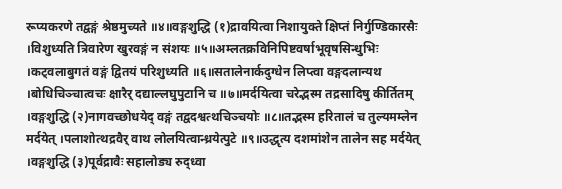रूप्यकरणे तद्वङ्गं श्रेष्ठमुच्यते ॥४॥वङ्गशुद्धि (१)द्रावयित्वा निशायुक्ते क्षिप्तं निर्गुण्डिकारसैः ।विशुध्यति त्रिवारेण खुरवङ्गं न संशयः ॥५॥अम्लतक्रविनिपिष्टवर्षाभूवृषसिन्धुभिः ।कट्वलाबुगतं वङ्गं द्वितयं परिशुध्यति ॥६॥सतालेनार्कदुग्धेन लिप्त्वा वङ्गदलान्यथ ।बोधिचिञ्चात्वचः क्षारैर् दद्याल्लघुपुटानि च ॥७॥मर्दयित्वा चरेद्भस्म तद्रसादिषु कीर्तितम् ।वङ्गशुद्धि (२)नागवच्छोधयेद् वङ्गं तद्वदश्वत्थचिञ्चयोः ॥८॥तद्भस्म हरितालं च तुल्यमम्लेन मर्दयेत् ।पलाशोत्थद्रवैर् वाथ लोलयित्वान्ध्रयेत्पुटे ॥९॥उद्धृत्य दशमांशेन तालेन सह मर्दयेत् ।वङ्गशुद्धि (३)पूर्वद्रावैः सहालोड्य रुद्ध्वा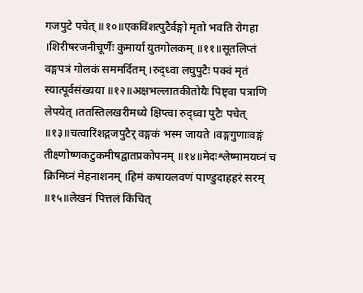गजपुटे पचेत् ॥१०॥एकविंशत्पुटैर्वङ्गो मृतो भवति रोगहा ।शिरीषरजनीचूर्णैः कुमार्या युतगोलकम् ॥११॥सूतलिप्तं वङ्गपत्रं गोलकं सममर्दितम् ।रुद्ध्वा लघुपुटैः पक्वं मृतं स्यात्पूर्वसंख्यया ॥१२॥अक्षभल्लातकीतोयैः पिष्ट्वा पत्राणि लेपयेत् ।ततस्तिलखरीमध्ये क्षिप्त्वा रुद्ध्वा पुटैः पचेत् ॥१३॥चत्वारिंशद्गजपुटैर् वङ्गकं भस्म जायते ।वङ्गगुणाःवङ्गं तीक्ष्णोष्णकटुकमीषद्वातप्रकोपनम् ॥१४॥मेदःश्लेष्मामयघ्नं च क्रिमिघ्नं मेहनाशनम् ।हिमं कषायलवणं पाण्डुदाहहरं सरम् ॥१५॥लेखनं पित्तलं किंचित्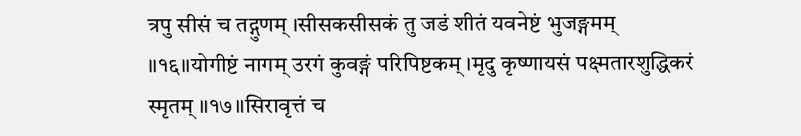त्रपु सीसं च तद्गुणम् ।सीसकसीसकं तु जडं शीतं यवनेष्टं भुजङ्गमम् ॥१६॥योगीष्टं नागम् उरगं कुवङ्गं परिपिष्टकम् ।मृदु कृष्णायसं पक्ष्मतारशुद्धिकरं स्मृतम् ॥१७॥सिरावृत्तं च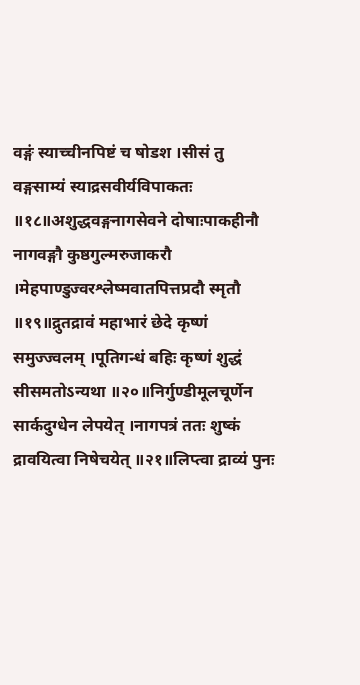वङ्गं स्याच्चीनपिष्टं च षोडश ।सीसं तु वङ्गसाम्यं स्याद्रसवीर्यविपाकतः ॥१८॥अशुद्धवङ्गनागसेवने दोषाःपाकहीनौ नागवङ्गौ कुष्ठगुल्मरुजाकरौ ।मेहपाण्डुज्वरश्लेष्मवातपित्तप्रदौ स्मृतौ ॥१९॥द्रुतद्रावं महाभारं छेदे कृष्णं समुज्ज्वलम् ।पूतिगन्धं बहिः कृष्णं शुद्धं सीसमतोऽन्यथा ॥२०॥निर्गुण्डीमूलचूर्णेन सार्कदुग्धेन लेपयेत् ।नागपत्रं ततः शुष्कं द्रावयित्वा निषेचयेत् ॥२१॥लिप्त्वा द्राव्यं पुनः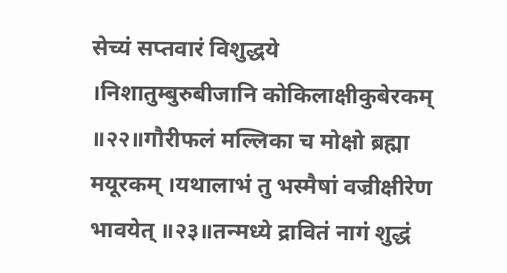सेच्यं सप्तवारं विशुद्धये ।निशातुम्बुरुबीजानि कोकिलाक्षीकुबेरकम् ॥२२॥गौरीफलं मल्लिका च मोक्षो ब्रह्मा मयूरकम् ।यथालाभं तु भस्मैषां वज्रीक्षीरेण भावयेत् ॥२३॥तन्मध्ये द्रावितं नागं शुद्धं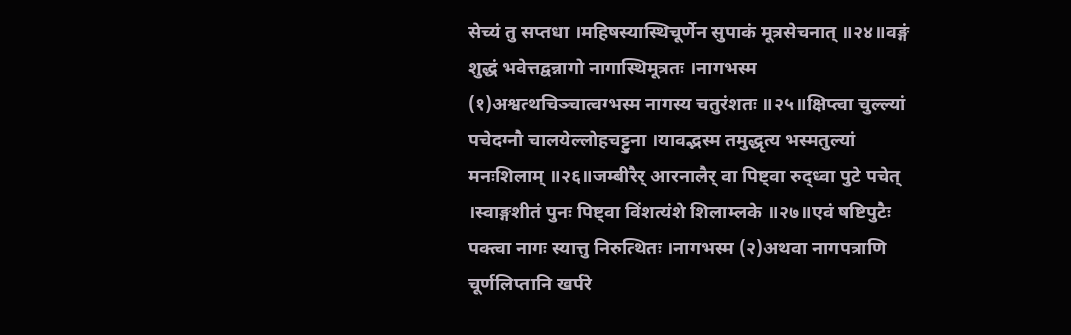सेच्यं तु सप्तधा ।महिषस्यास्थिचूर्णेन सुपाकं मूत्रसेचनात् ॥२४॥वङ्गं शुद्धं भवेत्तद्वन्नागो नागास्थिमूत्रतः ।नागभस्म (१)अश्वत्थचिञ्चात्वग्भस्म नागस्य चतुरंशतः ॥२५॥क्षिप्त्वा चुल्ल्यां पचेदग्नौ चालयेल्लोहचट्टुना ।यावद्भस्म तमुद्धृत्य भस्मतुल्यां मनःशिलाम् ॥२६॥जम्बीरैर् आरनालैर् वा पिष्ट्वा रुद्ध्वा पुटे पचेत् ।स्वाङ्गशीतं पुनः पिष्ट्वा विंशत्यंशे शिलाम्लके ॥२७॥एवं षष्टिपुटैः पक्त्वा नागः स्यात्तु निरुत्थितः ।नागभस्म (२)अथवा नागपत्राणि चूर्णलिप्तानि खर्परे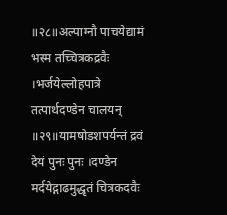॥२८॥अल्पाग्नौ पाचयेद्यामं भस्म तच्चित्रकद्रवैः ।भर्जयेल्लोहपात्रे तत्पार्थदण्डेन चालयन् ॥२९॥यामषोडशपर्यन्तं द्रवं देयं पुनः पुनः ।दण्डेन मर्दयेद्गाढमुद्धृतं चित्रकदवैः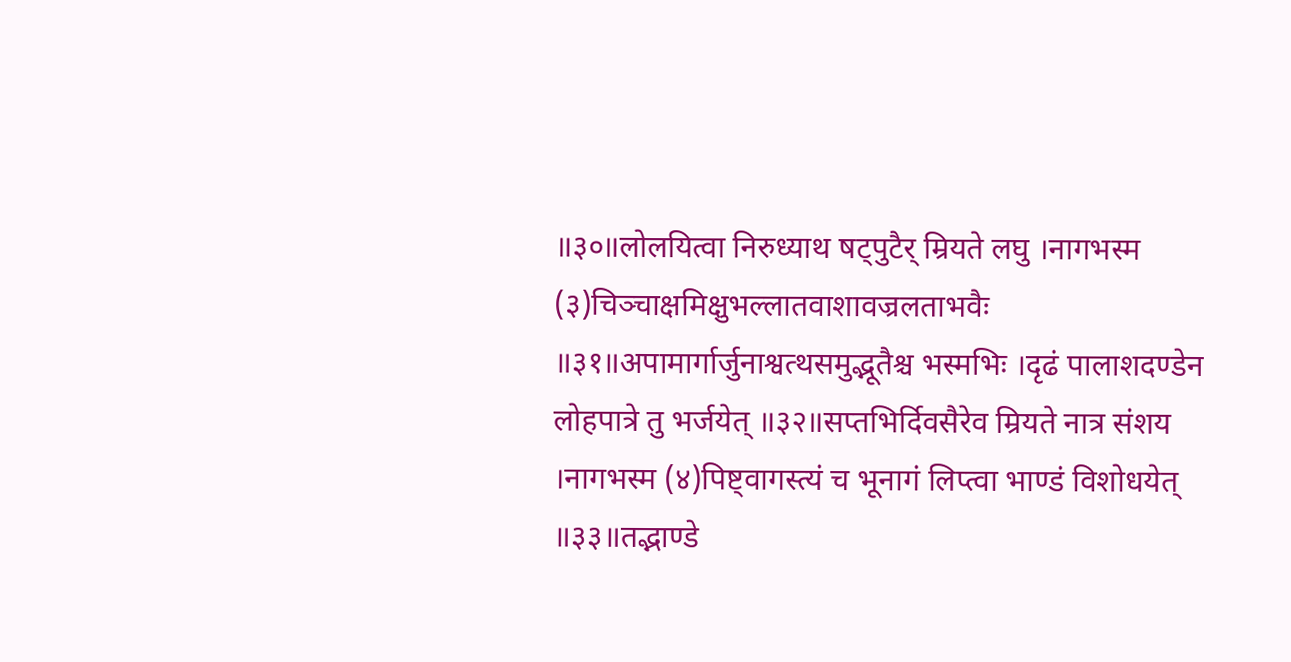॥३०॥लोलयित्वा निरुध्याथ षट्पुटैर् म्रियते लघु ।नागभस्म (३)चिञ्चाक्षमिक्षुभल्लातवाशावज्रलताभवैः ॥३१॥अपामार्गार्जुनाश्वत्थसमुद्भूतैश्च भस्मभिः ।दृढं पालाशदण्डेन लोहपात्रे तु भर्जयेत् ॥३२॥सप्तभिर्दिवसैरेव म्रियते नात्र संशय ।नागभस्म (४)पिष्ट्वागस्त्यं च भूनागं लिप्त्वा भाण्डं विशोधयेत् ॥३३॥तद्भाण्डे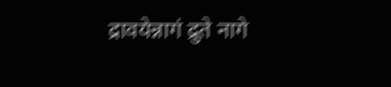द्रावयेन्नागं द्रुते नागे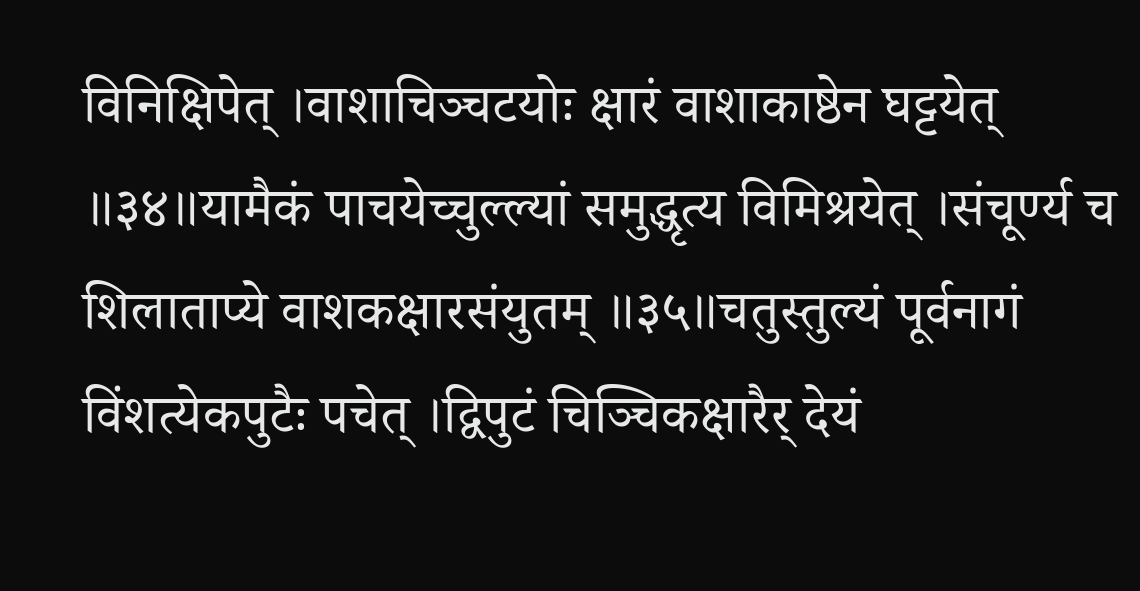विनिक्षिपेत् ।वाशाचिञ्चटयोः क्षारं वाशाकाष्ठेन घट्टयेत् ॥३४॥यामैकं पाचयेच्चुल्ल्यां समुद्धृत्य विमिश्रयेत् ।संचूर्ण्य च शिलाताप्ये वाशकक्षारसंयुतम् ॥३५॥चतुस्तुल्यं पूर्वनागं विंशत्येकपुटैः पचेत् ।द्विपुटं चिञ्चिकक्षारैर् देयं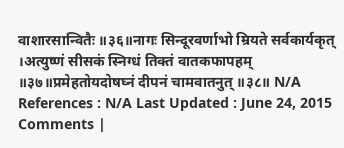वाशारसान्वितैः ॥३६॥नागः सिन्दूरवर्णाभो म्रियते सर्वकार्यकृत् ।अत्युष्णं सीसकं स्निग्धं तिक्तं वातकफापहम् ॥३७॥प्रमेहतोयदोषघ्नं दीपनं चामवातनुत् ॥३८॥ N/A References : N/A Last Updated : June 24, 2015 Comments |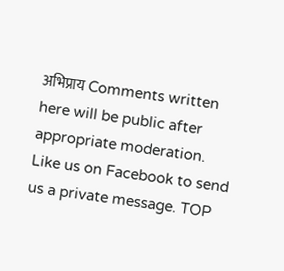अभिप्राय Comments written here will be public after appropriate moderation. Like us on Facebook to send us a private message. TOP